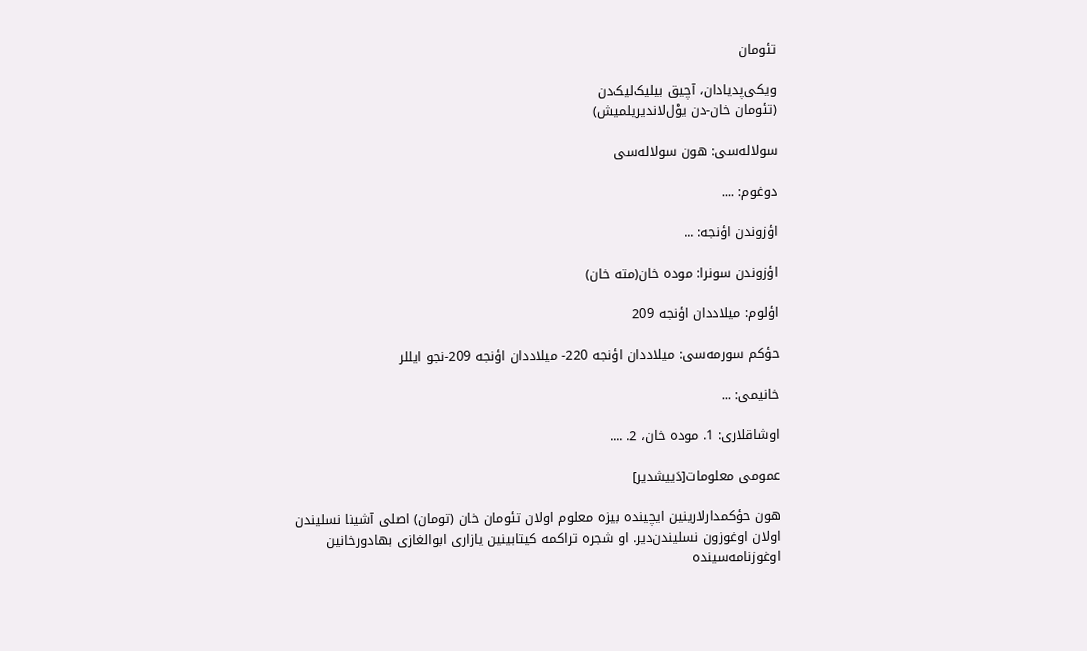تئومان

ویکی‌پدیادان، آچیق بیلیک‌لیک‌دن
(تئومان خان-دن يوْل‌لاندیریلمیش)

سولاله‌سی: هون سولاله‌سی

دوغوم: ....

اؤزوندن اؤنجه: ...

اؤزوندن سونرا: موده خان(مته خان)

اؤلوم: میلاددان اؤنجه 209

حؤکم سورمه‌سی: میلاددان اؤنجه 220- میلاددان اؤنجه 209-نجو ایللر

خانیمی: ...

اوشاقلاری: 1. موده خان، 2. ....

عمومی معلومات[دَییشدیر]

هون حؤکمدارلارینین ایچینده بیزه معلوم اولان تئومان خان (تومان) اصلی آشینا نسلیندن اولان اوغوزون نسلیندن‌دیر. او شجره تراکمه کیتابینین یازاری ابوالغازی بهادورخانین اوغوزنامه‌سینده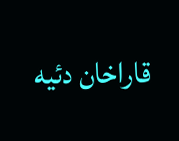قاراخان دئیه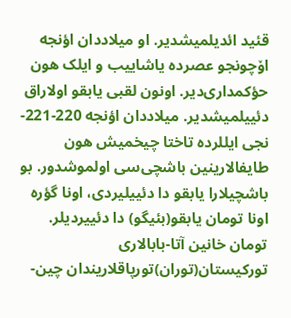قئید ائدیلمیشدیر. او میلاددان اؤنجه اۆچونجو عصرده یاشاییب و ایلک هون حؤکمداری‌دیر. اونون لقبی یابقو اولاراق دئییلمیشدیر. میلاددان اؤنجه 220-221-نجی ایللرده تاختا چیخمیش هون طایفالارینین باشچی‌سی اولموشدور. بو باشچیلارا یابقو دا دئییلیردی، اونا گؤره اونا تومان یابقو(بئیگو) دا دئییردیلر. تومان خانین آتا-بابالاری تورکیستان(توران)تورپاقلاریندان چین-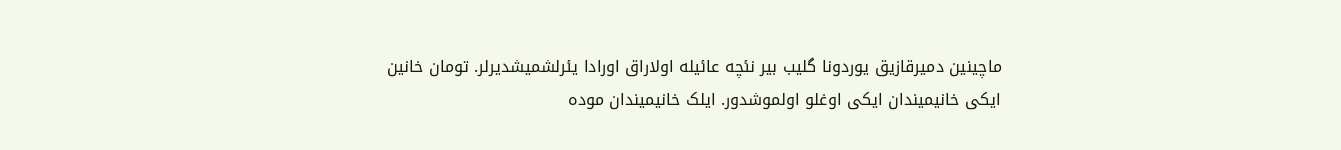ماچینین دمیرقازیق یوردونا گلیب بیر نئچه عائیله اولاراق اورادا یئرلشمیشدیرلر. تومان خانین ایکی خانیمیندان ایکی اوغلو اولموشدور. ایلک خانیمیندان موده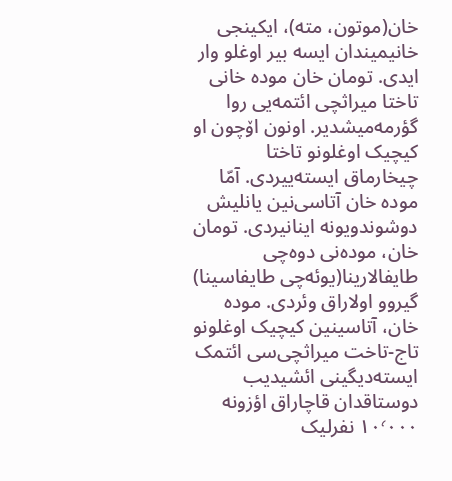خان(موتون، مته)، ایکینجی خانیمیندان ایسه بیر اوغلو وار ایدی. تومان خان موده خانی تاختا میراثچی ائتمه‌یی روا گؤرمه‌میشدیر. اونون اۆچون او کیچیک اوغلونو تاختا چیخارماق ایسته‌ییردی. آمّا موده خان آتاسی‌نین یانلیش دوشوندویونه اینانیردی. تومان خان، موده‌نی دوه‌چی طایفالارینا(یوئه‌چی طایفاسینا) گیروو اولاراق وئردی. موده خان، آتاسینین کیچیک اوغلونو تاج-تاخت میراثچی‌سی ائتمک ایسته‌دیگینی ائشیدیب دوستاقدان قاچاراق اؤزونه ۱۰٬۰۰۰ نفرلیک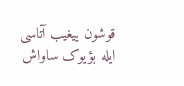قوشون ییغیب آتاسی ایله بؤیوک ساواش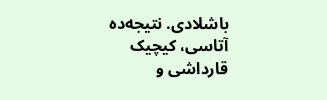باشلادی. نتیجه‌ده آتاسی، کیچیک قارداشی و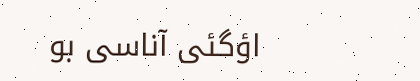اؤگئی آناسی بو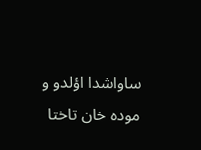ساواشدا اؤلدو و موده خان تاختا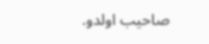صاحیب اولدو.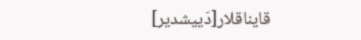قایناقلار[دَییشدیر]